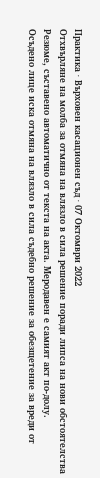Практика · Върховен касационен съд · 07 Октомври 2022
Отхвърляне на молба за отмяна на влязло в сила решение поради липса на нови обстоятелства
Резюме, съставено автоматично от текста на акта. Меродавен е самият акт по-долу.
Осъдено лице иска отмяна на влязло в сила съдебно решение за обезщетение за вреди от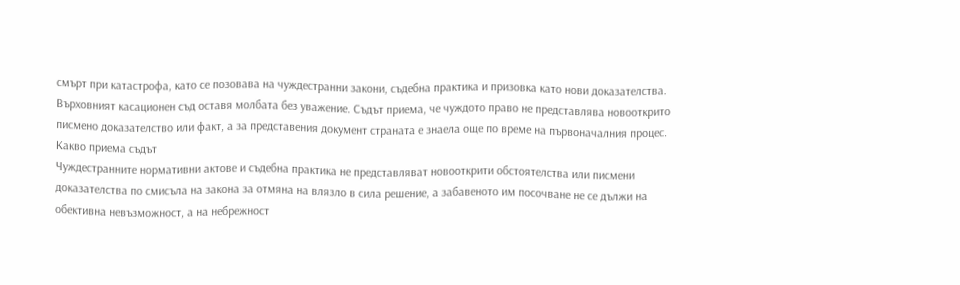смърт при катастрофа, като се позовава на чуждестранни закони, съдебна практика и призовка като нови доказателства. Върховният касационен съд оставя молбата без уважение. Съдът приема, че чуждото право не представлява новооткрито писмено доказателство или факт, а за представения документ страната е знаела още по време на първоначалния процес.
Какво приема съдът
Чуждестранните нормативни актове и съдебна практика не представляват новооткрити обстоятелства или писмени доказателства по смисъла на закона за отмяна на влязло в сила решение, а забавеното им посочване не се дължи на обективна невъзможност, а на небрежност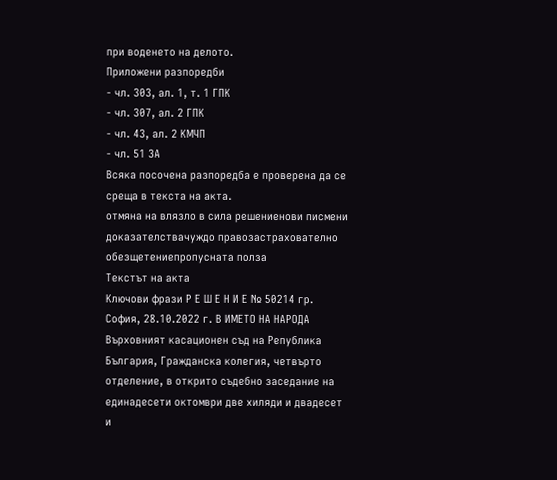при воденето на делото.
Приложени разпоредби
- чл. 303, ал. 1, т. 1 ГПК
- чл. 307, ал. 2 ГПК
- чл. 43, ал. 2 КМЧП
- чл. 51 ЗА
Всяка посочена разпоредба е проверена да се среща в текста на акта.
отмяна на влязло в сила решениенови писмени доказателствачуждо правозастрахователно обезщетениепропусната полза
Текстът на акта
Ключови фрази Р Е Ш Е Н И Е № 50214 гр. София, 28.10.2022 г. В ИМЕТО НА НАРОДА Върховният касационен съд на Република България, Гражданска колегия, четвърто отделение, в открито съдебно заседание на единадесети октомври две хиляди и двадесет и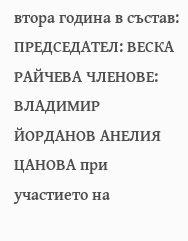втора година в състав: ПРЕДСЕДАТЕЛ: ВЕСКА РАЙЧЕВА ЧЛЕНОВЕ: ВЛАДИМИР ЙОРДАНОВ АНЕЛИЯ ЦАНОВА при участието на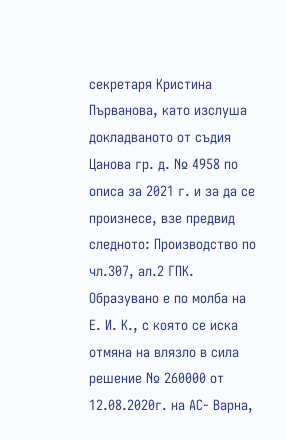секретаря Кристина Първанова, като изслуша докладваното от съдия Цанова гр. д. № 4958 по описа за 2021 г. и за да се произнесе, взе предвид следното: Производство по чл.307, ал.2 ГПК. Образувано е по молба на Е. И. К., с която се иска отмяна на влязло в сила решение № 260000 от 12.08.2020г. на АС- Варна,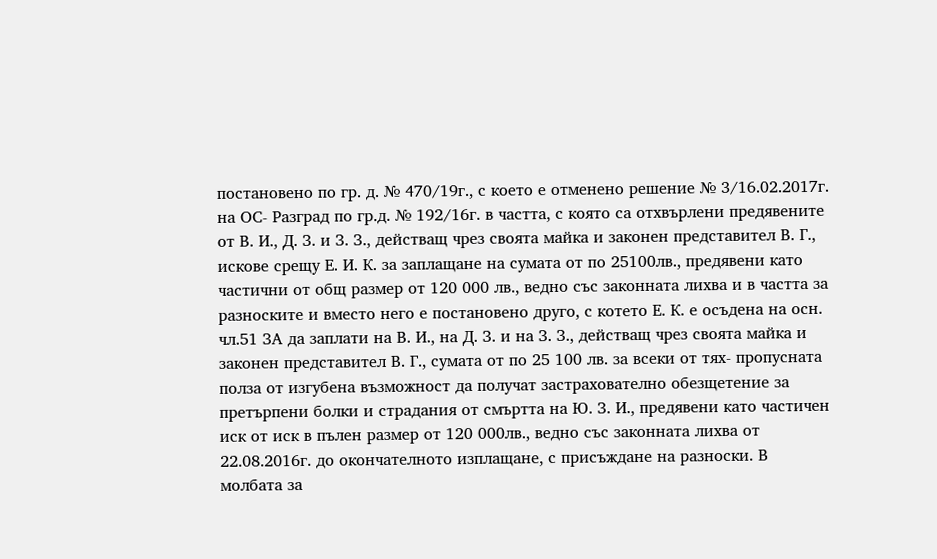постановено по гр. д. № 470/19г., с което е отменено решение № 3/16.02.2017г. на ОС- Разград по гр.д. № 192/16г. в частта, с която са отхвърлени предявените от В. И., Д. З. и З. З., действащ чрез своята майка и законен представител В. Г., искове срещу Е. И. К. за заплащане на сумата от по 25100лв., предявени като частични от общ размер от 120 000 лв., ведно със законната лихва и в частта за разноските и вместо него е постановено друго, с котето Е. К. е осъдена на осн. чл.51 ЗА да заплати на В. И., на Д. З. и на З. З., действащ чрез своята майка и законен представител В. Г., сумата от по 25 100 лв. за всеки от тях- пропусната полза от изгубена възможност да получат застрахователно обезщетение за претърпени болки и страдания от смъртта на Ю. З. И., предявени като частичен иск от иск в пълен размер от 120 000лв., ведно със законната лихва от 22.08.2016г. до окончателното изплащане, с присъждане на разноски. В молбата за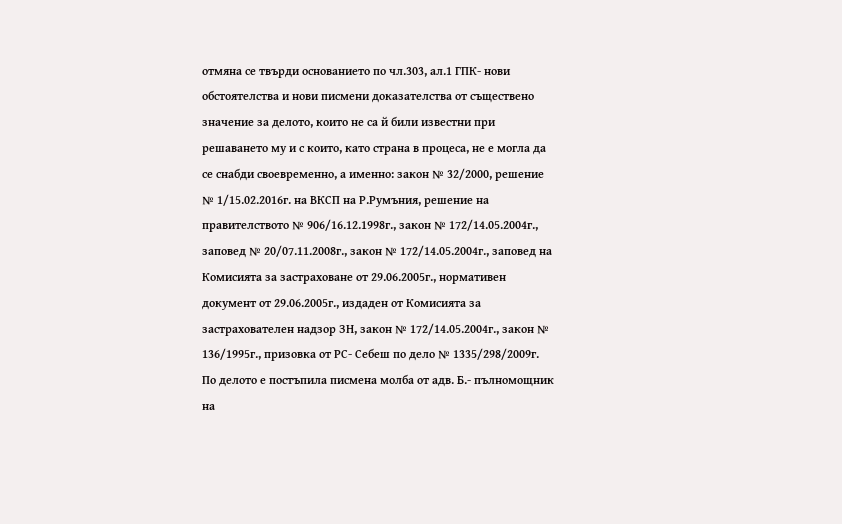отмяна се твърди основанието по чл.303, ал.1 ГПК- нови обстоятелства и нови писмени доказателства от съществено значение за делото, които не са й били известни при решаването му и с които, като страна в процеса, не е могла да се снабди своевременно, а именно: закон № 32/2000, решение № 1/15.02.2016г. на ВКСП на Р.Румъния, решение на правителството № 906/16.12.1998г., закон № 172/14.05.2004г., заповед № 20/07.11.2008г., закон № 172/14.05.2004г., заповед на Комисията за застраховане от 29.06.2005г., нормативен документ от 29.06.2005г., издаден от Комисията за застрахователен надзор ЗН, закон № 172/14.05.2004г., закон № 136/1995г., призовка от РС- Себеш по дело № 1335/298/2009г. По делото е постъпила писмена молба от адв. Б.- пълномощник на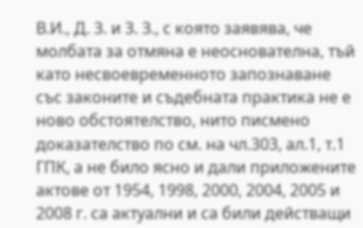В.И., Д. З. и З. З., с която заявява, че молбата за отмяна е неоснователна, тъй като несвоевременното запознаване със законите и съдебната практика не е ново обстоятелство, нито писмено доказателство по см. на чл.303, ал.1, т.1 ГПК, а не било ясно и дали приложените актове от 1954, 1998, 2000, 2004, 2005 и 2008 г. са актуални и са били действащи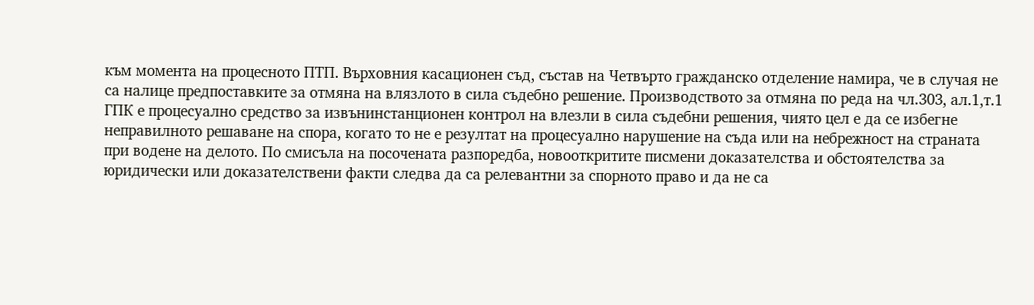към момента на процесното ПТП. Върховния касационен съд, състав на Четвърто гражданско отделение намира, че в случая не са налице предпоставките за отмяна на влязлото в сила съдебно решение. Производството за отмяна по реда на чл.303, ал.1,т.1 ГПК е процесуално средство за извънинстанционен контрол на влезли в сила съдебни решения, чиято цел е да се избегне неправилното решаване на спора, когато то не е резултат на процесуално нарушение на съда или на небрежност на страната при водене на делото. По смисъла на посочената разпоредба, новооткритите писмени доказателства и обстоятелства за юридически или доказателствени факти следва да са релевантни за спорното право и да не са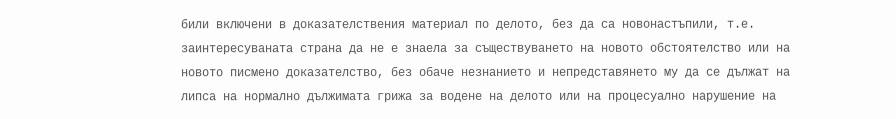били включени в доказателствения материал по делото, без да са новонастъпили, т.е. заинтересуваната страна да не е знаела за съществуването на новото обстоятелство или на новото писмено доказателство, без обаче незнанието и непредставянето му да се дължат на липса на нормално дължимата грижа за водене на делото или на процесуално нарушение на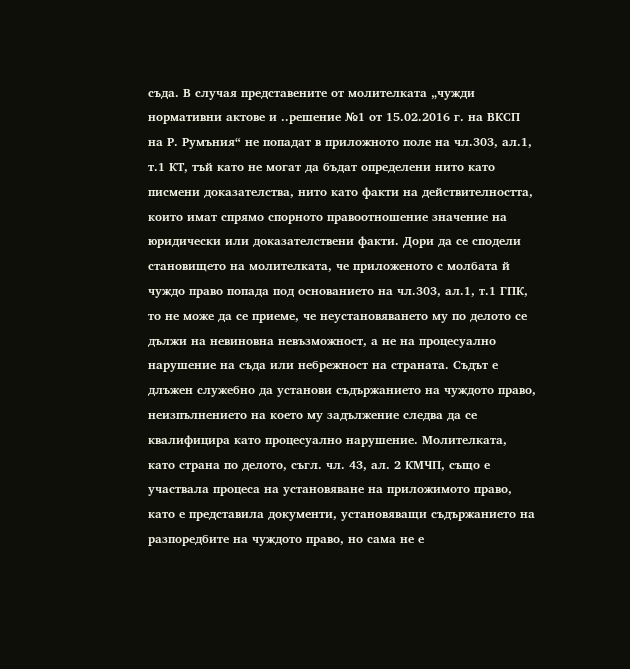съда. В случая представените от молителката „чужди нормативни актове и ..решение №1 от 15.02.2016 г. на ВКСП на Р. Румъния“ не попадат в приложното поле на чл.303, ал.1, т.1 КТ, тъй като не могат да бъдат определени нито като писмени доказателства, нито като факти на действителността, които имат спрямо спорното правоотношение значение на юридически или доказателствени факти. Дори да се сподели становището на молителката, че приложеното с молбата й чуждо право попада под основанието на чл.303, ал.1, т.1 ГПК, то не може да се приеме, че неустановяването му по делото се дължи на невиновна невъзможност, а не на процесуално нарушение на съда или небрежност на страната. Съдът е длъжен служебно да установи съдържанието на чуждото право, неизпълнението на което му задължение следва да се квалифицира като процесуално нарушение. Молителката, като страна по делото, съгл. чл. 43, ал. 2 КМЧП, също е участвала процеса на установяване на приложимото право, като е представила документи, установяващи съдържанието на разпоредбите на чуждото право, но сама не е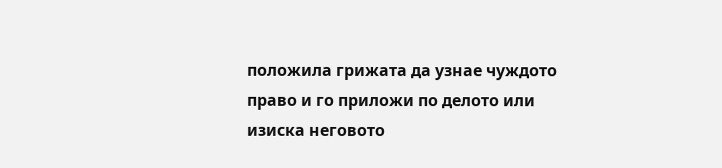положила грижата да узнае чуждото право и го приложи по делото или изиска неговото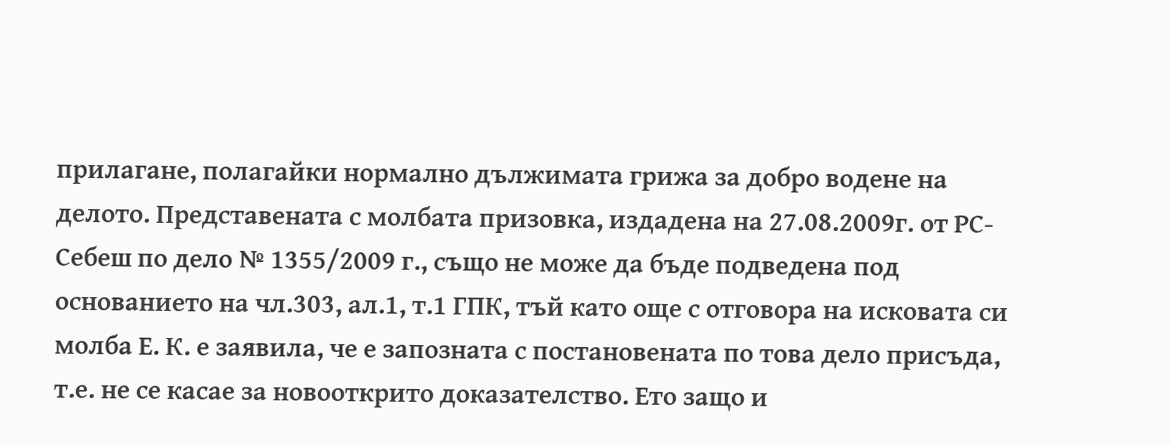прилагане, полагайки нормално дължимата грижа за добро водене на делото. Представената с молбата призовка, издадена на 27.08.2009г. от РС- Себеш по дело № 1355/2009 г., също не може да бъде подведена под основанието на чл.303, ал.1, т.1 ГПК, тъй като още с отговора на исковата си молба Е. К. е заявила, че е запозната с постановената по това дело присъда, т.е. не се касае за новооткрито доказателство. Ето защо и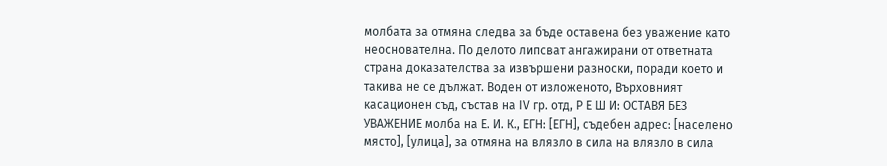молбата за отмяна следва за бъде оставена без уважение като неоснователна. По делото липсват ангажирани от ответната страна доказателства за извършени разноски, поради което и такива не се дължат. Воден от изложеното, Върховният касационен съд, състав на ІV гр. отд, Р Е Ш И: ОСТАВЯ БЕЗ УВАЖЕНИЕ молба на Е. И. К., ЕГН: [ЕГН], съдебен адрес: [населено място], [улица], за отмяна на влязло в сила на влязло в сила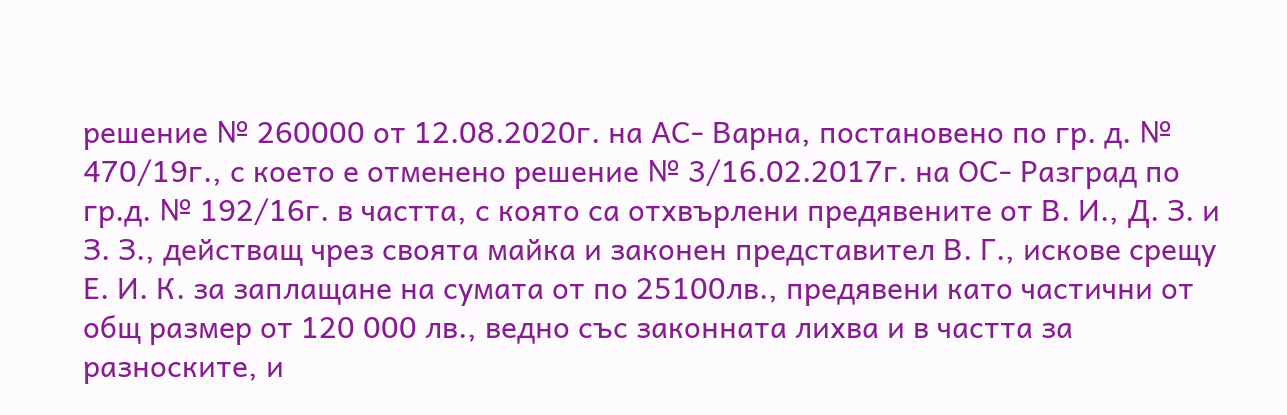решение № 260000 от 12.08.2020г. на АС- Варна, постановено по гр. д. № 470/19г., с което е отменено решение № 3/16.02.2017г. на ОС- Разград по гр.д. № 192/16г. в частта, с която са отхвърлени предявените от В. И., Д. З. и З. З., действащ чрез своята майка и законен представител В. Г., искове срещу Е. И. К. за заплащане на сумата от по 25100лв., предявени като частични от общ размер от 120 000 лв., ведно със законната лихва и в частта за разноските, и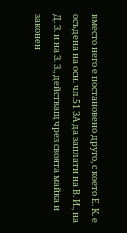вместо него е постановено друго, с което Е. К. е осъдена на осн. чл.51 ЗА да заплати на В. И., на Д. З. и на З. З., действащ чрез своята майка и законен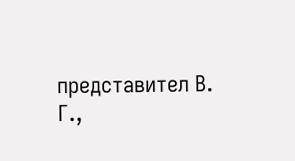представител В. Г.,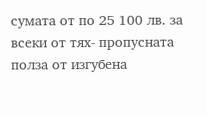сумата от по 25 100 лв. за всеки от тях- пропусната полза от изгубена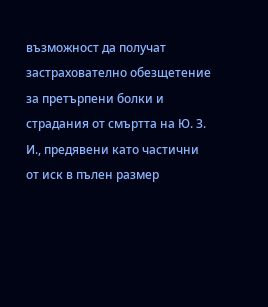възможност да получат застрахователно обезщетение за претърпени болки и страдания от смъртта на Ю. З. И., предявени като частични от иск в пълен размер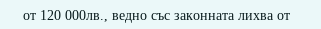от 120 000лв., ведно със законната лихва от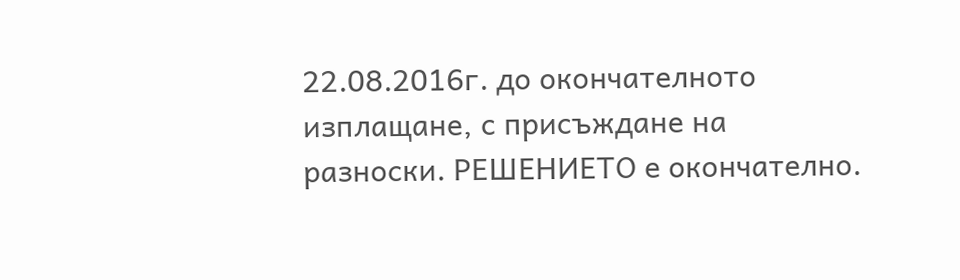22.08.2016г. до окончателното изплащане, с присъждане на разноски. РЕШЕНИЕТО е окончателно.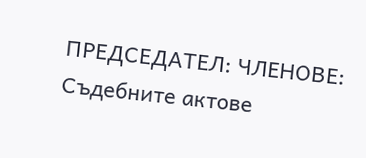ПРЕДСЕДАТЕЛ: ЧЛЕНОВЕ:
Съдебните актове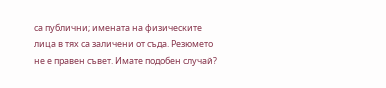са публични; имената на физическите лица в тях са заличени от съда. Резюмето не е правен съвет. Имате подобен случай?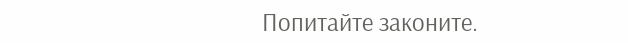Попитайте законите.